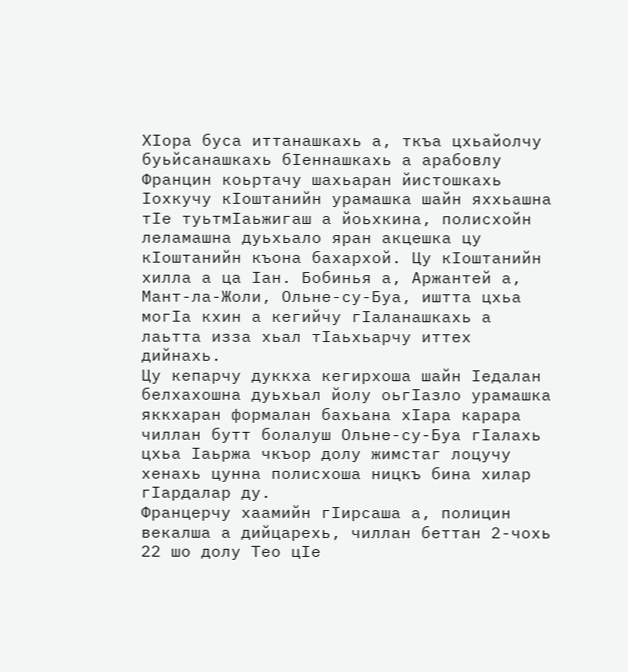ХIора буса иттанашкахь а, ткъа цхьайолчу буьйсанашкахь бIеннашкахь а арабовлу Францин коьртачу шахьаран йистошкахь Iохкучу кIоштанийн урамашка шайн яххьашна тIе туьтмIаьжигаш а йоьхкина, полисхойн леламашна дуьхьало яран акцешка цу кIоштанийн къона бахархой. Цу кIоштанийн хилла а ца Iан. Бобинья а, Аржантей а, Мант-ла-Жоли, Ольне-су-Буа, иштта цхьа могIа кхин а кегийчу гIаланашкахь а лаьтта изза хьал тIаьхьарчу иттех дийнахь.
Цу кепарчу дуккха кегирхоша шайн Iедалан белхахошна дуьхьал йолу оьгIазло урамашка яккхаран формалан бахьана хIара карара чиллан бутт болалуш Ольне-су-Буа гIалахь цхьа Iаьржа чкъор долу жимстаг лоцучу хенахь цунна полисхоша ницкъ бина хилар гIардалар ду.
Францерчу хаамийн гIирсаша а, полицин векалша а дийцарехь, чиллан беттан 2-чохь 22 шо долу Тео цIе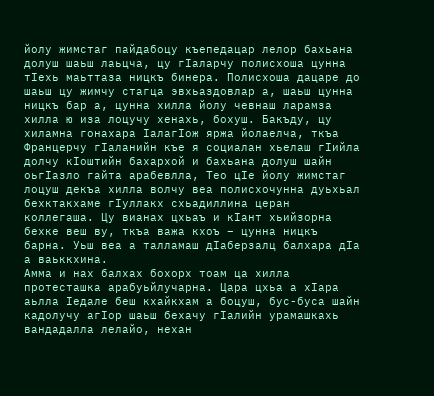йолу жимстаг пайдабоцу къепедацар лелор бахьана долуш шаьш лаьцча, цу гIаларчу полисхоша цунна тIехь маьттаза ницкъ бинера. Полисхоша дацаре до шаьш цу жимчу стагца эвхьаздовлар а, шаьш цунна ницкъ бар а, цунна хилла йолу чевнаш ларамза хилла ю иза лоцучу хенахь, бохуш. Бакъду, цу хиламна гонахара IалагIож яржа йолаелча, ткъа Францерчу гIаланийн къе я социалан хьелаш гIийла долчу кIоштийн бахархой и бахьана долуш шайн оьгIазло гайта арабевлла, Тео цIе йолу жимстаг лоцуш декъа хилла волчу веа полисхочунна дуьхьал бехктакхаме гIуллакх схьадиллина церан коллегаша. Цу вианах цхьаъ и кIант хьийзорна бехке веш ву, ткъа важа кхоъ – цунна ницкъ барна. Уьш веа а талламаш дIаберзалц балхара дIа а ваьккхина.
Амма и нах балхах бохорх тоам ца хилла протесташка арабуьйлучарна. Цара цхьа а хIара аьлла Iедале беш кхайкхам а боцуш, бус-буса шайн кадолучу агIор шаьш бехачу гIалийн урамашкахь вандадалла лелайо, нехан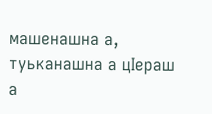машенашна а, туьканашна а цIераш а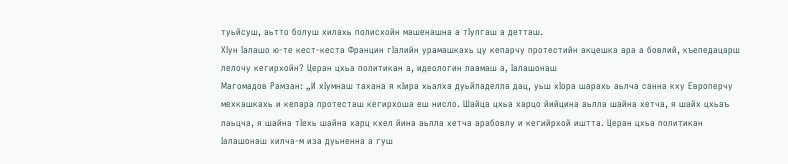туьйсуш, аьтто болуш хилахь полисхойн машенашна а тIулгаш а детташ.
ХIун Iалашо ю-те кест-кеста Францин гIалийн урамашкахь цу кепарчу протестийн акцешка ара а бовлий, къепедацарш лелочу кегирхойн? Церан цхьа политикан а, идеологин лаамаш а, Iалашонаш
Магомадов Рамзан: „И хIумнаш тахана я кIира хьалха дуьйладелла дац, уьш хIора шарахь аьлча санна кху Европерчу мехкашкахь и кепара протесташ кегирхоша еш нисло. Шайца цхьа харцо йийцина аьлла шайна хетча, я шайх цхьаъ лаьцча, я шайна тIехь шайна харц кхел йина аьлла хетча арабовлу и кегийрхой иштта. Церан цхьа политикан Iалашонаш хилча-м иза дуьненна а гуш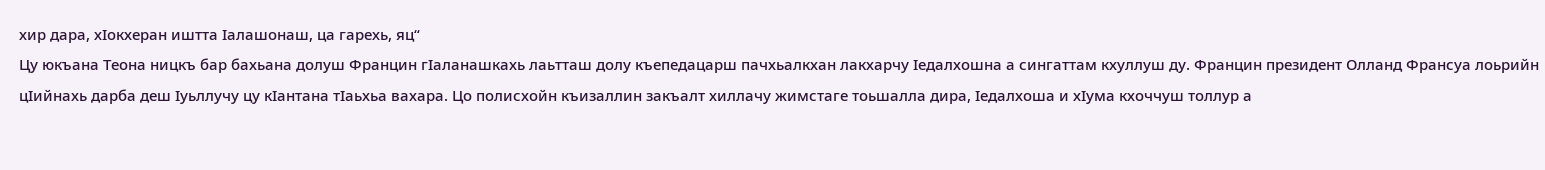хир дара, хIокхеран иштта Iалашонаш, ца гарехь, яц“
Цу юкъана Теона ницкъ бар бахьана долуш Францин гIаланашкахь лаьтташ долу къепедацарш пачхьалкхан лакхарчу Iедалхошна а сингаттам кхуллуш ду. Францин президент Олланд Франсуа лоьрийн цIийнахь дарба деш Iуьллучу цу кIантана тIаьхьа вахара. Цо полисхойн къизаллин закъалт хиллачу жимстаге тоьшалла дира, Iедалхоша и хIума кхоччуш толлур а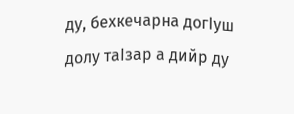ду, бехкечарна догIуш долу таIзар а дийр ду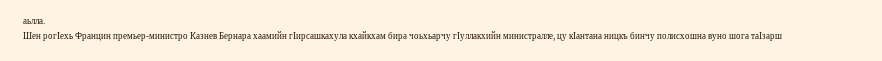аьлла.
Шен рогIехь Францин премьер-министро Казнев Бернара хаамийн гIирсашкахула кхайкхам бира чоьхьарчу гIуллакхийн министралле, цу кIантана ницкъ бинчу полисхошна вуно шога таIзарш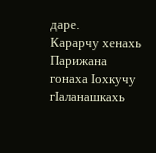даре.
Карарчу хенахь Парижана гонаха Iохкучу гIаланашкахь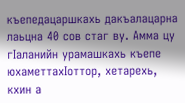къепедацаршкахь дакъалацарна лаьцна 40 сов стаг ву. Амма цу гIаланийн урамашкахь къепе юхаметтахIоттор, хетарехь, кхин а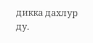дикка дахлур ду.